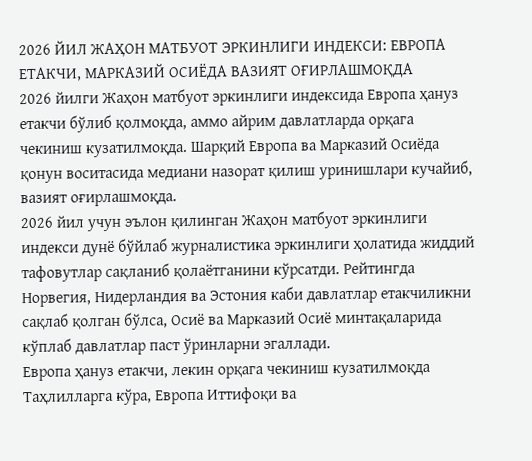2026 ЙИЛ ЖАҲОН МАТБУОТ ЭРКИНЛИГИ ИНДЕКСИ: ЕВРОПА ЕТАКЧИ, МАРКАЗИЙ ОСИЁДА ВАЗИЯТ ОҒИРЛАШМОҚДА
2026 йилги Жаҳон матбуот эркинлиги индексида Европа ҳануз етакчи бўлиб қолмоқда, аммо айрим давлатларда орқага чекиниш кузатилмоқда. Шарқий Европа ва Марказий Осиёда қонун воситасида медиани назорат қилиш уринишлари кучайиб, вазият оғирлашмоқда.
2026 йил учун эълон қилинган Жаҳон матбуот эркинлиги индекси дунё бўйлаб журналистика эркинлиги ҳолатида жиддий тафовутлар сақланиб қолаётганини кўрсатди. Рейтингда Норвегия, Нидерландия ва Эстония каби давлатлар етакчиликни сақлаб қолган бўлса, Осиё ва Марказий Осиё минтақаларида кўплаб давлатлар паст ўринларни эгаллади.
Европа ҳануз етакчи, лекин орқага чекиниш кузатилмоқда
Таҳлилларга кўра, Европа Иттифоқи ва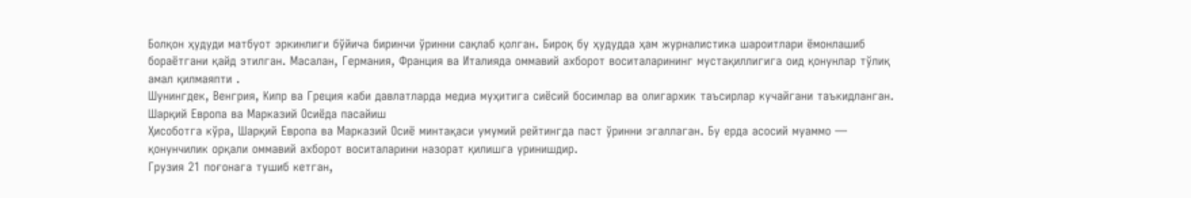Болқон ҳудуди матбуот эркинлиги бўйича биринчи ўринни сақлаб қолган. Бироқ бу ҳудудда ҳам журналистика шароитлари ёмонлашиб бораётгани қайд этилган. Масалан, Германия, Франция ва Италияда оммавий ахборот воситаларининг мустақиллигига оид қонунлар тўлиқ амал қилмаяпти .
Шунингдек, Венгрия, Кипр ва Греция каби давлатларда медиа муҳитига сиёсий босимлар ва олигархик таъсирлар кучайгани таъкидланган.
Шарқий Европа ва Марказий Осиёда пасайиш
Ҳисоботга кўра, Шарқий Европа ва Марказий Осиё минтақаси умумий рейтингда паст ўринни эгаллаган. Бу ерда асосий муаммо — қонунчилик орқали оммавий ахборот воситаларини назорат қилишга уринишдир.
Грузия 21 поғонага тушиб кетган,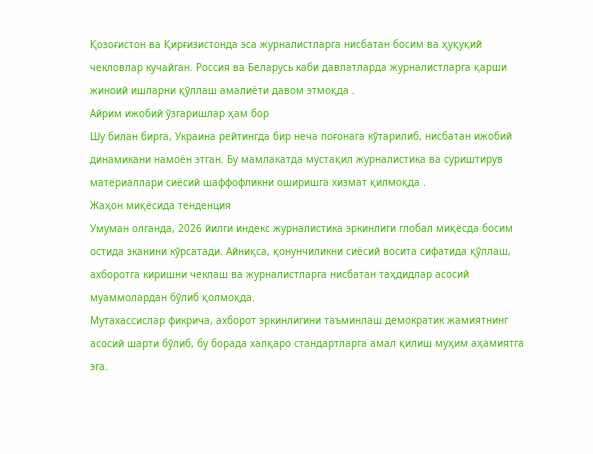Қозоғистон ва Қирғизистонда эса журналистларга нисбатан босим ва ҳуқуқий чекловлар кучайган. Россия ва Беларусь каби давлатларда журналистларга қарши жиноий ишларни қўллаш амалиёти давом этмоқда .
Айрим ижобий ўзгаришлар ҳам бор
Шу билан бирга, Украина рейтингда бир неча поғонага кўтарилиб, нисбатан ижобий динамикани намоён этган. Бу мамлакатда мустақил журналистика ва суриштирув материаллари сиёсий шаффофликни оширишга хизмат қилмоқда .
Жаҳон миқёсида тенденция
Умуман олганда, 2026 йилги индекс журналистика эркинлиги глобал миқёсда босим остида эканини кўрсатади. Айниқса, қонунчиликни сиёсий восита сифатида қўллаш, ахборотга киришни чеклаш ва журналистларга нисбатан таҳдидлар асосий муаммолардан бўлиб қолмоқда.
Мутахассислар фикрича, ахборот эркинлигини таъминлаш демократик жамиятнинг асосий шарти бўлиб, бу борада халқаро стандартларга амал қилиш муҳим аҳамиятга эга.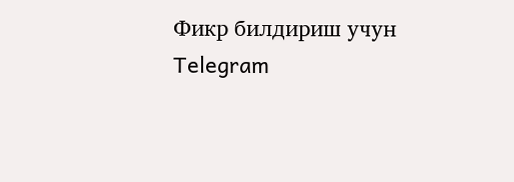Фикр билдириш учун Telegram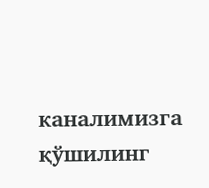каналимизга қўшилинг